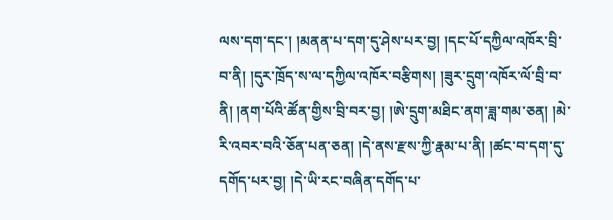ལས་དག་དང་། །མནན་པ་དག་དུ་ཤེས་པར་བྱ། །དང་པོ་དཀྱིལ་འཁོར་བྲི་བ་ནི། །དུར་ཁྲོད་ས་ལ་དཀྱིལ་འཁོར་བརྩིགས། །ཟུར་དྲུག་འཁོར་ལོ་བྲི་བ་ནི། །ནག་པོའི་ཚོན་གྱིས་བྲི་བར་བྱ། །ཨེ་དྲུག་མཐིང་ནག་ཟླ་གམ་ཅན། །མེ་རི་འབར་བའི་ཅོན་པན་ཅན། །དེ་ནས་རྫས་ཀྱི་རྣམ་པ་ནི། །ཚང་བ་དག་དུ་དགོད་པར་བྱ། །དེ་ཡི་རང་བཞིན་དགོད་པ་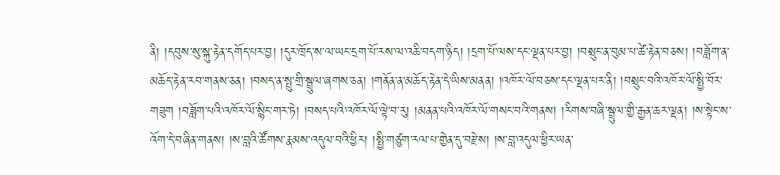ནི། །དབུས་སུ་སྐུ་རྟེན་དགོད་པར་བྱ། །དུར་ཁྲོད་ས་ལ་ཡང་དྲག་པོ་རས་ལ་འཆི་བདག་ཉིད། །དྲག་པོ་ལས་དང་ལྡན་པར་བྱ། །བསྲུང་ན་བུམ་པ་ཚེ་རྟེན་བཅས། །བཟློག་ན་མཆོད་རྟེན་རབ་གནས་ཅན། །བསད་ན་སྤུ་གྲི་སྦྲུལ་ཞགས་ཅན། །གནོན་ན་མཆོད་རྟེན་དེ་ཡིས་མནན། །འཁོར་ལོ་བཅས་དང་ལྡན་པར་ནི། །བསྲུང་བའི་འཁོར་ལོ་སྤྱི་བོར་གཟུག །བཟློག་པའི་འཁོར་ལོ་སྙིང་གར་ཏེ། །བསད་པའི་འཁོར་ལོ་ལྟེ་བ་རུ། །མནན་པའི་འཁོར་ལོ་གསང་བའི་གནས། །རིགས་བཞི་སྦྲུལ་གྱི་རྒྱན་ཆར་ལྡན། །ས་སྟེང་ས་འོག་དེ་བཞིན་གནས། །ས་བླའི་ཚོགས་རྣམས་འདུལ་བའི་ཕྱིར། །སྤྱི་གཙུག་རལ་པ་གྱེན་དུ་བརྫེས། །ས་བླ་འདུལ་ཕྱིར་ཡན་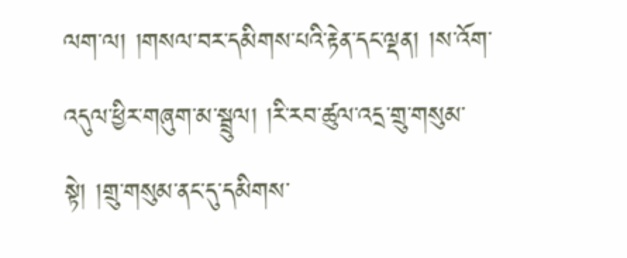ལག་ལ། །གསལ་བར་དམིགས་པའི་རྟེན་དང་ལྡན། །ས་འོག་འདུལ་ཕྱིར་གཞུག་མ་སྦྲུལ། །རི་རབ་ཚུལ་འདྲ་གྲུ་གསུམ་སྟེ། །གྲུ་གསུམ་ནང་དུ་དམིགས་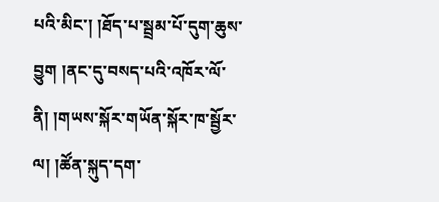པའི་མིང་། །ཐོད་པ་སྦྲམ་པོ་དུག་ཆུས་བྱུག །ནང་དུ་བསད་པའི་འཁོར་ལོ་ནི། །གཡས་སྐོར་གཡོན་སྐོར་ཁ་སྦྱོར་ལ། །ཚོན་སྐུད་དག་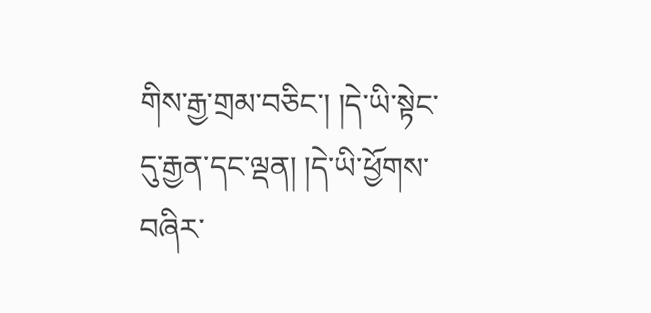གིས་རྒྱ་གྲམ་བཅིང་། །དེ་ཡི་སྟེང་དུ་རྒྱན་དང་ལྡན། །དེ་ཡི་ཕྱོགས་བཞིར་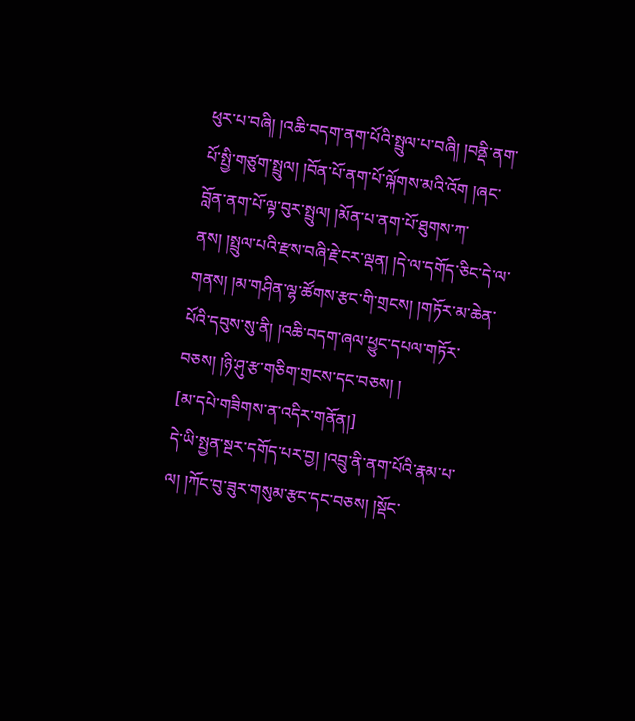ཕུར་པ་བཞི། །འཆི་བདག་ནག་པོའི་སྤྲུལ་པ་བཞི། །བནྡི་ནག་པོ་སྤྱི་གཙུག་སྤྲུལ། །བོན་པོ་ནག་པོ་ལྐོགས་མའི་འོག །ཞང་བློན་ནག་པོ་ལྟ་བུར་སྤྲུལ། །མོན་པ་ནག་པོ་ཐུགས་ཀ་ནས། །སྤྲུལ་པའི་རྫས་བཞི་རྗེ་ངར་ལྡན། །དེ་ལ་དགོད་ཅིང་དེ་ལ་གནས། །མ་གཤིན་ལྷ་ཚོགས་རྩང་གི་གྲངས། །གཏོར་མ་ཆེན་པོའི་དབུས་སུ་ནི། །འཆི་བདག་ཞལ་ཕྱུང་དཔལ་གཏོར་བཅས། །ཉི་ཤུ་རྩ་གཅིག་གྲངས་དང་བཅས། །
[མ་དཔེ་གཟིགས་ན་འདིར་གནོན།]
དེ་ཡི་སྤྱན་སྔར་དགོད་པར་བྱ། །འབྲུ་ནི་ནག་པོའི་རྣམ་པ་ལ། །ཀོང་བུ་ཟུར་གསུམ་རྩང་དང་བཅས། །སྡོང་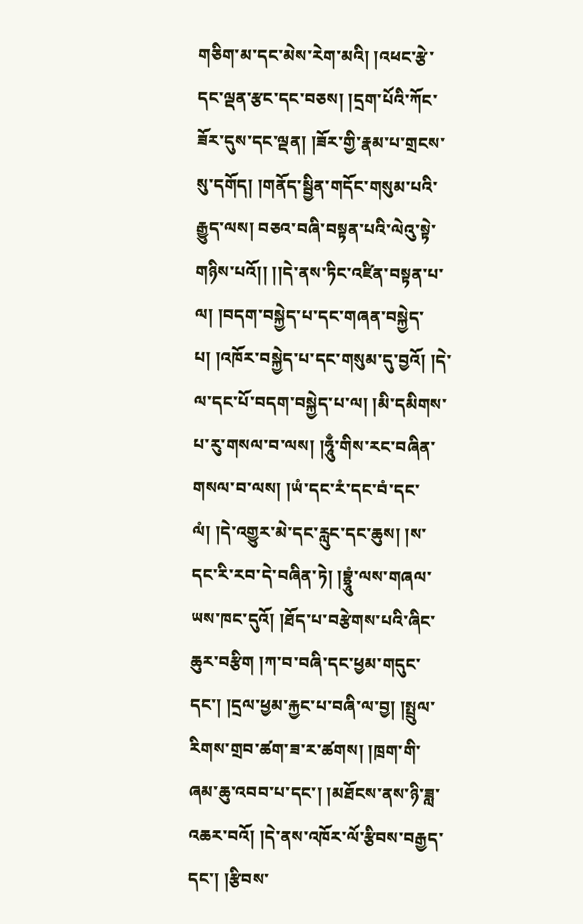གཅིག་མ་དང་མེས་རེག་མའི། །འཕང་རྩེ་དང་ལྡན་རྩང་དང་བཅས། །དྲག་པོའི་ཀོང་ཟོར་དུས་དང་ལྡན། །ཟོར་གྱི་རྣམ་པ་གྲངས་སུ་དགོད། །གནོད་སྦྱིན་གདོང་གསུམ་པའི་རྒྱུད་ལས། བཅའ་བཞི་བསྟན་པའི་ལེའུ་སྟེ་གཉིས་པའོ།། །།དེ་ནས་ཏིང་འཛིན་བསྟན་པ་ལ། །བདག་བསྐྱེད་པ་དང་གཞན་བསྐྱེད་པ། །འཁོར་བསྐྱེད་པ་དང་གསུམ་དུ་བྱའོ། །དེ་ལ་དང་པོ་བདག་བསྐྱེད་པ་ལ། །མི་དམིགས་པ་རུ་གསལ་བ་ལས། །ཧཱུྃ་གིས་རང་བཞིན་གསལ་བ་ལས། །ཡཾ་དང་རཾ་དང་བཾ་དང་ལཾ། །དེ་འགྱུར་མེ་དང་རླུང་དང་ཆུས། །ས་དང་རི་རབ་དེ་བཞིན་ཏེ། །བྷྲཱུཾ་ལས་གཞལ་ཡས་ཁང་དུའོ། །ཐོད་པ་བརྩེགས་པའི་ཞིང་ཆུར་བརྩིག །ཀ་བ་བཞི་དང་ཕྱམ་གདུང་དང་། །དྲལ་ཕྱམ་རྐྱང་པ་བཞི་ལ་བྱ། །སྤྲུལ་རིགས་གྲབ་ཚག་ཟ་ར་ཚགས། །ཁྲག་གི་ཞམ་ཆུ་འབབ་པ་དང་། །མཐོངས་ནས་ཉི་ཟླ་འཆར་བའོ། །དེ་ནས་འཁོར་ལོ་རྩིབས་བརྒྱད་དང་། །རྩིབས་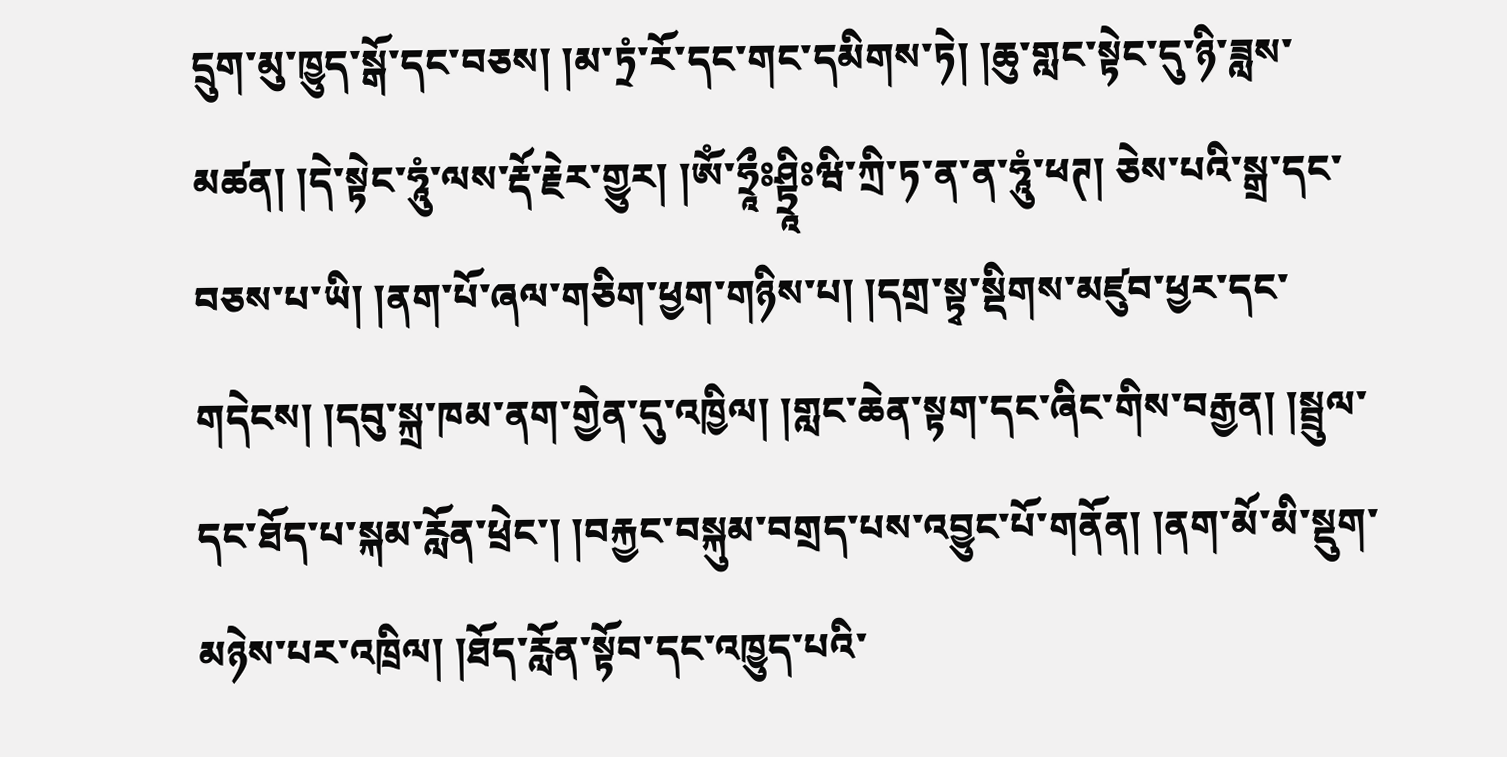དྲུག་མུ་ཁྱུད་སྒོ་དང་བཅས། །མ་ཏྲཾ་རོ་དང་གང་དམིགས་ཏེ། །ཆུ་གླང་སྟེང་དུ་ཉི་ཟླས་མཚན། །དེ་སྟེང་ཧཱུཾ་ལས་རྡོ་རྗེར་གྱུར། །ཨོཾ་ཧྲཱྀཿཤྟྲཱིཿཝི་ཀྲི་ཏ་ན་ན་ཧཱུཾ་ཕཊ། ཅེས་པའི་སྒྲ་དང་བཅས་པ་ཡི། །ནག་པོ་ཞལ་གཅིག་ཕྱག་གཉིས་པ། །དགྲ་སྟྭ་སྡིགས་མཛུབ་ཕྱར་དང་གདེངས། །དབུ་སྐྲ་ཁམ་ནག་གྱེན་དུ་འཁྱིལ། །གླང་ཆེན་སྟག་དང་ཞིང་གིས་བརྒྱན། །སྦྲུལ་དང་ཐོད་པ་སྐམ་རློན་ཕྲེང་། །བརྐྱང་བསྐུམ་བགྲད་པས་འབྱུང་པོ་གནོན། །ནག་མོ་མི་སྡུག་མཉེས་པར་འཁྲིལ། །ཐོད་རློན་སྟོབ་དང་འཁྱུད་པའི་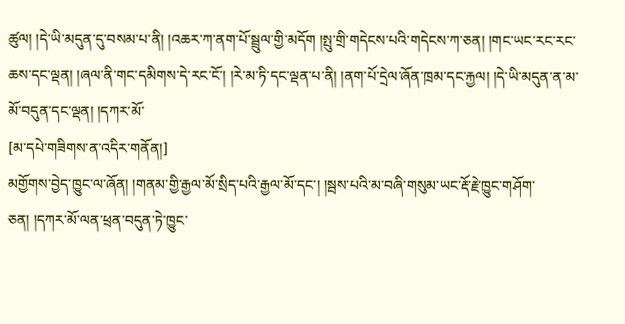ཚུལ། །དེ་ཡི་མདུན་དུ་བསམ་པ་ནི། །འཆར་ཀ་ནག་པོ་སྦྲུལ་གྱི་མདོག །སྤུ་གྲི་གདེངས་པའི་གདེངས་ཀ་ཅན། །གང་ཡང་རང་རང་ཆས་དང་ལྡན། །ཞལ་ནི་གང་དམིགས་དེ་རང་ངོ་། །རེ་མ་ཏི་དང་ལྡན་པ་ནི། །ནག་པོ་དྲེལ་ཞོན་ཁྲམ་དང་རྐྱལ། །དེ་ཡི་མདུན་ན་མ་མོ་བདུན་དང་ལྡན། །དཀར་མོ་
[མ་དཔེ་གཟིགས་ན་འདིར་གནོན།]
མགྱོགས་བྱེད་ཁྱུང་ལ་ཞོན། །གནམ་གྱི་རྒྱལ་མོ་སྲིད་པའི་རྒྱལ་མོ་དང་། །སྦས་པའི་མ་བཞི་གསུམ་ཡང་རྡོ་རྗེ་ཁྱུང་གཤོག་ཅན། །དཀར་མོ་ལན་ཕྲན་བདུན་ཏེ་ཁྱུང་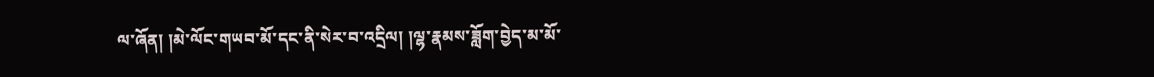ལ་ཞོན། །མེ་ལོང་གཡབ་མོ་དང་ནི་སེར་བ་འདྲིལ། །ལྷ་རྣམས་ཟློག་བྱེད་མ་མོ་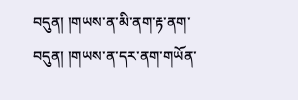བདུན། །གཡས་ན་མི་ནག་རྟ་ནག་བདུན། །གཡས་ན་དར་ནག་གཡོན་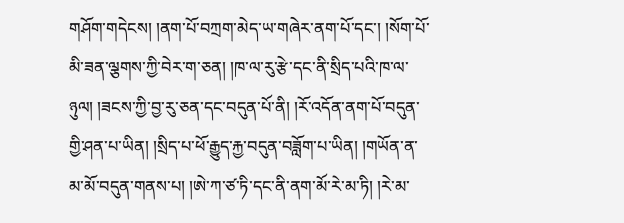གཤོག་གདེངས། །ནག་པོ་བཀྲག་མེད་ཡ་གཞེར་ནག་པོ་དང་། །སོག་པོ་མི་ཟན་ལྕགས་ཀྱི་བེར་ག་ཅན། །ཁ་ལ་རུ་རྩེ་དང་ནི་སྲིད་པའི་ཁ་ལ་ཉུལ། །ཟངས་ཀྱི་བྱ་རུ་ཅན་དང་བདུན་པོ་ནི། །རོ་འདོན་ནག་པོ་བདུན་གྱི་ཤན་པ་ཡིན། །སྲིད་པ་ཕོ་རྒྱུད་རྐྱ་བདུན་བཟློག་པ་ཡིན། །གཡོན་ན་མ་མོ་བདུན་གནས་པ། །ཨེ་ཀ་ཙ་ཏི་དང་ནི་ནག་མོ་རེ་མ་ཏི། །རེ་མ་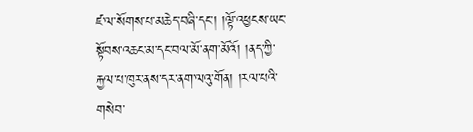ཛ་ལ་སོགས་པ་མཆེད་བཞི་དང་། །ལྟོ་འཕྱངས་ཡང་སྟོབས་འཆང་མ་དང་བལ་མོ་ནག་མོའོ། །ནད་ཀྱི་རྐྱལ་པ་ཁུར་ནས་དར་ནག་ལའུ་གོན། །རལ་པའི་གསེབ་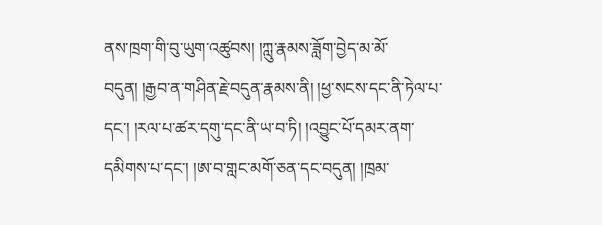ནས་ཁྲག་གི་བུ་ཡུག་འཚུབས། །ཀླུ་རྣམས་ཟློག་བྱེད་མ་མོ་བདུན། །རྒྱབ་ན་གཤིན་རྗེ་བདུན་རྣམས་ནི། །ཕྱ་སངས་དང་ནི་ཏེལ་པ་དང་། །རལ་པ་ཚར་དགུ་དང་ནི་ཡ་བ་ཏི། །འབྱུང་པོ་དམར་ནག་དམིགས་པ་དང་། །ཨ་བ་གླང་མགོ་ཅན་དང་བདུན། །ཁྲམ་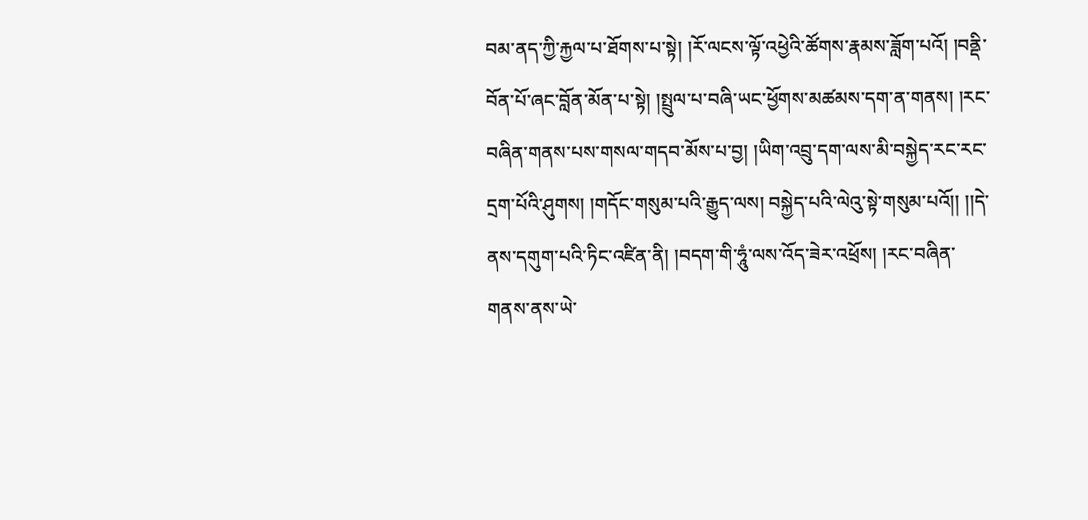བམ་ནད་ཀྱི་རྐྱལ་པ་ཐོགས་པ་སྟེ། །རོ་ལངས་ལྟོ་འཕྱེའི་ཚོགས་རྣམས་ཟློག་པའོ། །བནྡི་བོན་པོ་ཞང་བློན་མོན་པ་སྟེ། །སྤྲུལ་པ་བཞི་ཡང་ཕྱོགས་མཚམས་དག་ན་གནས། །རང་བཞིན་གནས་པས་གསལ་གདབ་མོས་པ་བྱ། །ཡིག་འབྲུ་དག་ལས་མི་བསྐྱེད་རང་རང་དྲག་པོའི་ཤུགས། །གདོང་གསུམ་པའི་རྒྱུད་ལས། བསྐྱེད་པའི་ལེའུ་སྟེ་གསུམ་པའོ།། །།དེ་ནས་དགུག་པའི་ཏིང་འཛིན་ནི། །བདག་གི་ཧཱུཾ་ལས་འོད་ཟེར་འཕྲོས། །རང་བཞིན་གནས་ནས་ཡེ་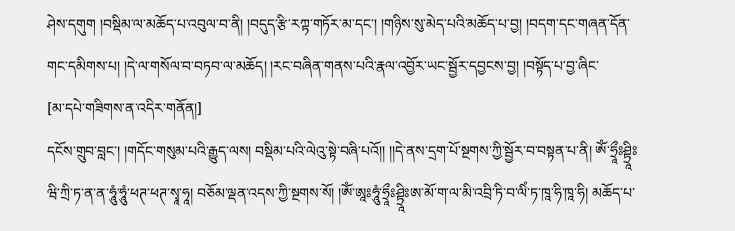ཤེས་དགུག །བསྡིམ་ལ་མཆོད་པ་འབུལ་བ་ནི། །བདུད་རྩི་རཀྟ་གཏོར་མ་དང་། །གཉིས་སུ་མེད་པའི་མཆོད་པ་བྱ། །བདག་དང་གཞན་དོན་གང་དམིགས་པ། །དེ་ལ་གསོལ་བ་བཏབ་ལ་མཆོད། །རང་བཞིན་གནས་པའི་རྣལ་འབྱོར་ཡང་སྦྱོར་དབྱངས་བྱ། །བསྟོད་པ་བྱ་ཞིང་
[མ་དཔེ་གཟིགས་ན་འདིར་གནོན།]
དངོས་གྲུབ་བླང་། །གདོང་གསུམ་པའི་རྒྱུད་ལས། བསྡིམ་པའི་ལེའུ་སྟེ་བཞི་པའོ།། །།དེ་ནས་དྲག་པོ་སྔགས་ཀྱི་སྦྱོར་བ་བསྟན་པ་ནི། ཨོཾ་ཧྲཱྀཿཤྟྲཱིཿཝི་ཀྲི་ཏ་ན་ན་ཧཱུཾ་ཧཱུཾ་ཕཊ་ཕཊ་སྭཱ་ཧཱ། བཅོམ་ལྡན་འདས་ཀྱི་སྔགས་སོ། །ཨོཾ་ཨཱཿཧཱུཾ་ཧྲཱྀཿཤྟྲཱིཿཨ་མོ་ག་ལ་མི་འབྲི་ཏི་བ་ལིཾ་ཏ་ཁཱ་ཧི་ཁཱ་ཧི། མཆོད་པ་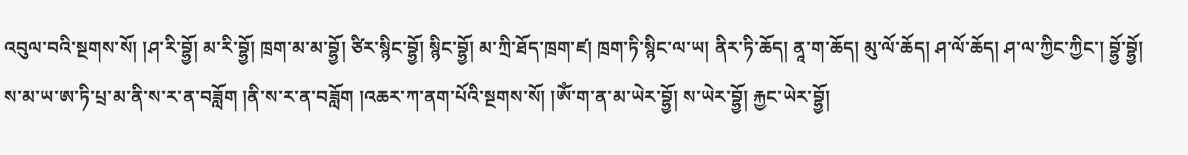འབུལ་བའི་སྔགས་སོ། །ཤ་རི་བྷྱོ། མ་རི་བྷྱོ། ཁྲག་མ་མ་བྷྱོ། ཙིར་སྙིང་བྷྱོ། སྙིང་བྷྱོ། མ་ཀྲི་ཐོད་ཁྲག་ཛ། ཁྲག་ཏི་སྙིང་ལ་ཡ། ནིར་ཏི་ཆོད། ནཱ་ག་ཆོད། མུ་ལོ་ཆོད། ཤ་ལོ་ཆོད། ཤ་ལ་ཀྱིང་ཀྱིང་། བྷྱོ་བྷྱོ། ས་མ་ཡ་ཨ་ཏི་པྲ་མ་ནི་ས་ར་ན་བཟློག །ནི་ས་ར་ན་བཟློག །འཆར་ཀ་ནག་པོའི་སྔགས་སོ། །ཨོཾ་ག་ན་མ་ཡེར་བྷྱོ། ས་ཡེར་བྷྱོ། རྐྱང་ཡེར་བྷྱོ།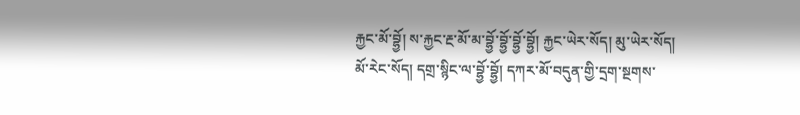རྐྱང་མོ་བྷྱོ། ས་རྐྱང་རྔ་མོ་མ་བྷྱོ་བྷྱོ་བྷྱོ་བྷྱོ། རྐྱང་ཡེར་སོད། མུ་ཡེར་སོད། མོ་རེང་སོད། དགྲ་སྙིང་ལ་བྷྱོ་བྷྱོ། དཀར་མོ་བདུན་གྱི་དྲག་སྔགས་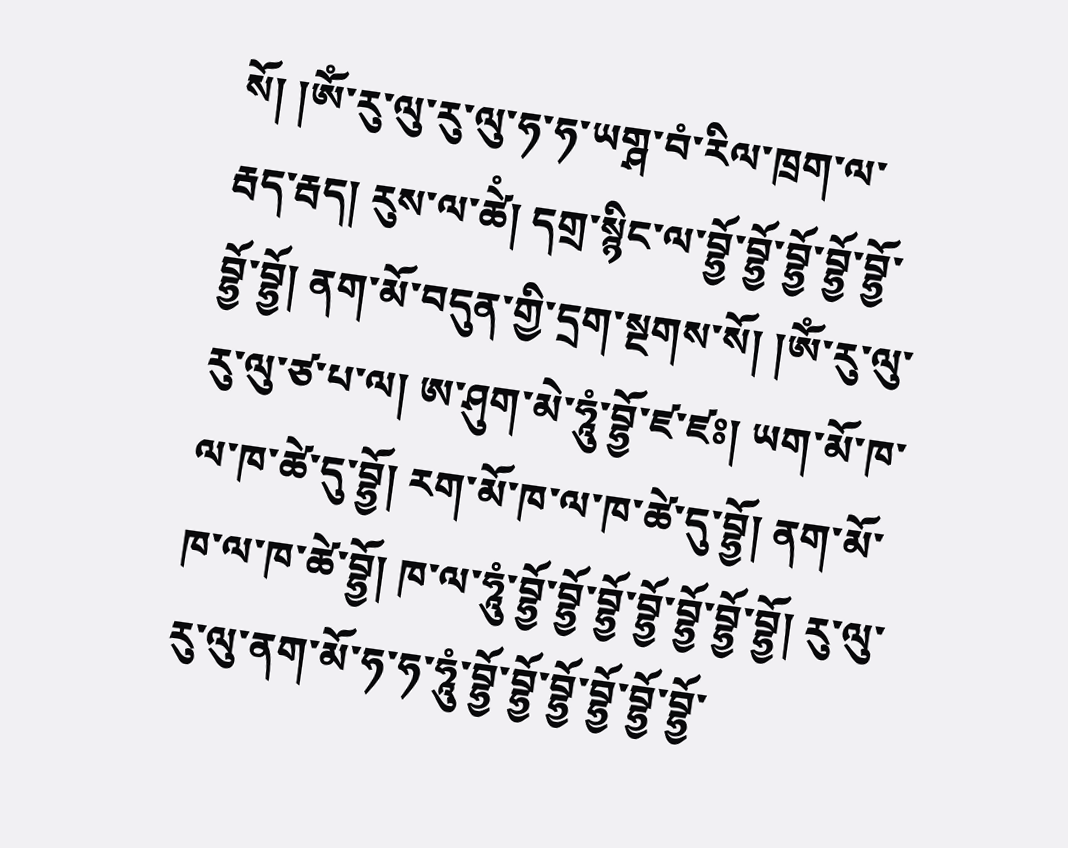སོ། །ཨོཾ་རུ་ལུ་རུ་ལུ་ཧ་ཧ་ཡགྴ་བཾ་རིལ་ཁྲག་ལ་རྦད་རྦད། རུས་ལ་ཚེཾ། དགྲ་སྙིང་ལ་བྷྱོ་བྷྱོ་བྷྱོ་བྷྱོ་བྷྱོ་བྷྱོ་བྷྱོ། ནག་མོ་བདུན་གྱི་དྲག་སྔགས་སོ། །ཨོཾ་རུ་ལུ་རུ་ལུ་ཙ་པ་ལ། ཨ་ཤུག་མེ་ཧཱུཾ་བྷྱོ་ཛ་ཛཿ། ཡག་མོ་ཁ་ལ་ཁ་ཚེ་དུ་བྷྱོ། རག་མོ་ཁ་ལ་ཁ་ཚེ་དུ་བྷྱོ། ནག་མོ་ཁ་ལ་ཁ་ཚེ་བྷྱོ། ཁ་ལ་ཧཱུཾ་བྷྱོ་བྷྱོ་བྷྱོ་བྷྱོ་བྷྱོ་བྷྱོ་བྷྱོ། རུ་ལུ་རུ་ལུ་ནག་མོ་ཧ་ཧ་ཧཱུཾ་བྷྱོ་བྷྱོ་བྷྱོ་བྷྱོ་བྷྱོ་བྷྱོ་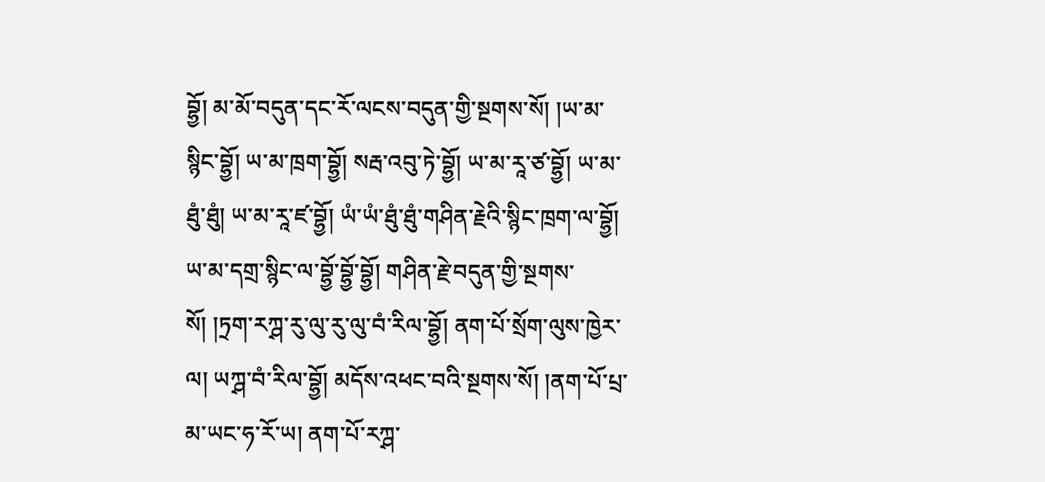བྷྱོ། མ་མོ་བདུན་དང་རོ་ལངས་བདུན་གྱི་སྔགས་སོ། །ཡ་མ་སྙིང་བྷྱོ། ཡ་མ་ཁྲག་བྷྱོ། སརྦ་འབུ་ཏེ་བྷྱོ། ཡ་མ་རཱ་ཙ་བྷྱོ། ཡ་མ་ཐུཾ་ཐུཾ། ཡ་མ་རཱ་ཛ་བྷྱོ། ཡཾ་ཡཾ་ཐུཾ་ཐུཾ་གཤིན་རྗེའི་སྙིང་ཁྲག་ལ་བྷྱོ། ཡ་མ་དགྲ་སྙིང་ལ་བྷྱོ་བྷྱོ་བྷྱོ། གཤིན་རྗེ་བདུན་གྱི་སྔགས་སོ། །ཏྲག་རཀྴ་རུ་ལུ་རུ་ལུ་བཾ་རིལ་བྷྱོ། ནག་པོ་སྲོག་ལུས་ཁྱེར་ལ། ཡཀྴ་བཾ་རིལ་བྷྱོ། མདོས་འཕང་བའི་སྔགས་སོ། །ནག་པོ་པྲ་མ་ཡང་ཧ་རོ་ཡ། ནག་པོ་རཀྴ་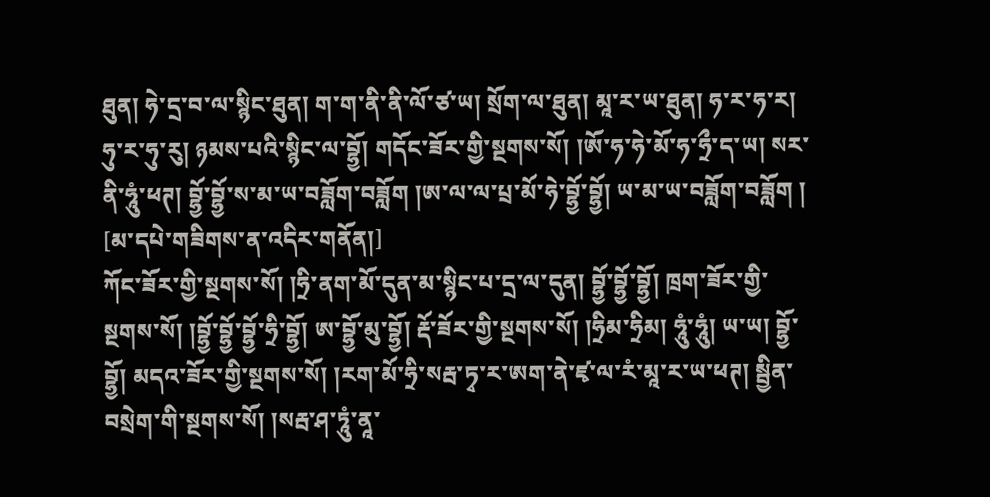ཐུན། ཧེ་དྲ་བ་ལ་སྙིང་ཐུན། ག་ག་ནི་ནི་ལོ་ཙ་ཡ། སྲོག་ལ་ཐུན། མཱ་ར་ཡ་ཐུན། ཧ་ར་ཧ་ར། ཧུ་ར་ཧུ་རུ། ཉམས་པའི་སྙིང་ལ་བྷྱོ། གདོང་ཟོར་གྱི་སྔགས་སོ། །ཨོ་ཧ་ཧེ་མོ་ཧ་ཧྲྀ་ད་ཡ། སར་ནི་ཧཱུཾ་ཕཊ། བྷྱོ་བྷྱོ་ས་མ་ཡ་བཟློག་བཟློག །ཨ་ལ་ལ་པྲ་མོ་ཧེ་བྷྱོ་བྷྱོ། ཡ་མ་ཡ་བཟློག་བཟློག །
[མ་དཔེ་གཟིགས་ན་འདིར་གནོན།]
ཀོང་ཟོར་གྱི་སྔགས་སོ། །ཧྲི་ནག་མོ་དུན་མ་སྙིང་པ་དྲ་ལ་དུན། བྷྱོ་བྷྱོ་བྷྱོ། ཁྲག་ཟོར་གྱི་སྔགས་སོ། །བྷྱོ་བྷྱོ་བྷྱོ་ཧྲི་བྷྱོ། ཨ་བྷྱོ་མུ་བྷྱོ། རྡོ་ཟོར་གྱི་སྔགས་སོ། །ཧྲིམ་ཧྲིམ། ཧཱུཾ་ཧཱུཾ། ཡ་ཡ། བྷྱོ་བྷྱོ། མདའ་ཟོར་གྱི་སྔགས་སོ། །རག་མོ་ཧྲི་སརྦ་ཏྭ་ར་ཨག་ནེ་ཛྭ་ལ་རཾ་མཱ་ར་ཡ་ཕཊ། སྦྱིན་བསྲེག་གི་སྔགས་སོ། །སརྦ་ཤ་ཏཱུཾ་ནཱ་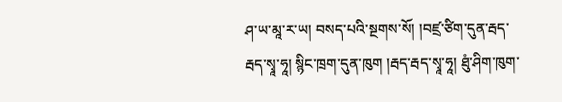ཤ་ཡ་མཱ་ར་ཡ། བསད་པའི་སྔགས་སོ། །བཛྲ་ཙིག་དུན་རྦད་རྦད་སྭཱ་ཧཱ། སྙིང་ཁྲག་དུན་ཁུག །རྦད་རྦད་སྭཱ་ཧཱ། ཐུཾ་ཤིག་ཁུག་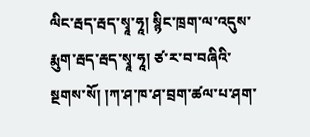ལིང་རྦད་རྦད་སྭཱ་ཧཱ། སྙིང་ཁྲག་ལ་འདུས་རྨུག་རྦད་རྦད་སྭཱ་ཧཱ། ཙ་ར་བ་བཞིའི་སྔགས་སོ། །ཀ་ཤ་ཁ་ཤ་བྲག་ཚལ་པ་ཤག་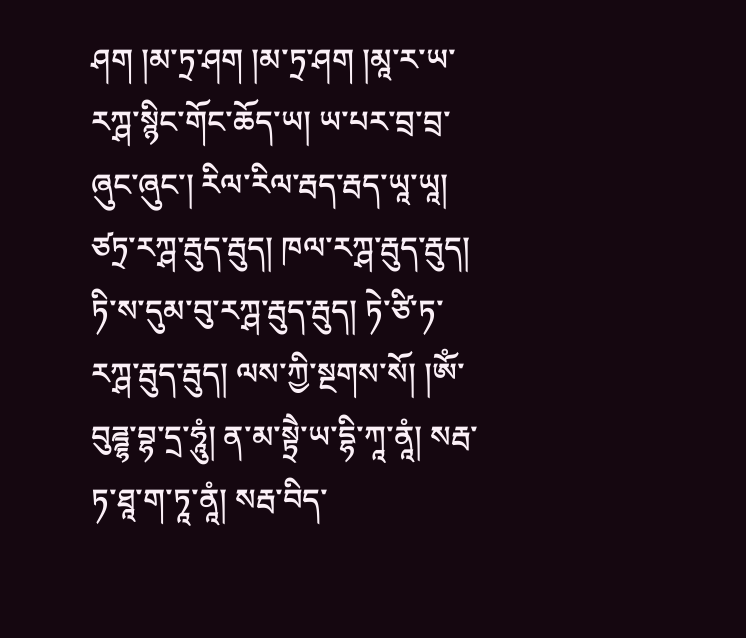ཤག །མ་ཏྲ་ཤག །མ་ཏྲ་ཤག །མཱ་ར་ཡ་རཀྴ་སྙིང་གོང་ཆོད་ཡ། ཡ་པར་བྲ་བྲ་ཞུང་ཞུང་། རིལ་རིལ་རྦད་རྦད་ཡཱ་ཡཱ། ཙཏྲ་རཀྴ་རྦུད་རྦུད། ཁལ་རཀྴ་རྦུད་རྦུད། ཏི་ས་དུམ་བུ་རཀྴ་རྦུད་རྦུད། ཏེ་ཙི་ཏ་རཀྴ་རྦུད་རྦུད། ལས་ཀྱི་སྔགས་སོ། །ཨོཾ་བུཌྜྷ་བྷ་དྲ་ཧཱུཾ། ན་མ་སྟྲཻ་ཡ་དྷི་ཀཱ་ནཱཾ། སརྦ་ཏ་ཐཱ་ག་ཏཱ་ནཱཾ། སརྦ་བིད་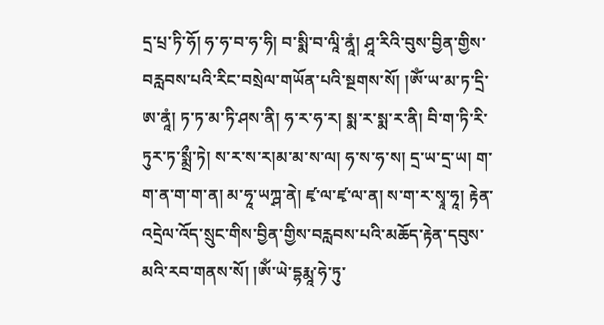དྲ་པྲ་ཏི་ཧོ། ཧ་ཧ་བ་ཧ་ཧི། བ་སྨི་བ་ལཱི་ནཱཾ། ཤཱ་རིའི་བུས་བྱིན་གྱིས་བརླབས་པའི་རིང་བསྲེལ་གཡོན་པའི་སྔགས་སོ། །ཨོཾ་ཡ་མ་ཏ་དྲི་ཨ་ནཱཾ། ཏ་ཏ་མ་ཏི་ཤས་ནི། ཧ་ར་ཧ་ར། སྨ་ར་སྨ་ར་ནི། བི་ག་ཏི་རི་ཏུར་ཏ་སྨྲྀ་ཏེ། ས་ར་ས་ར།མ་མ་ས་ལ། ཧ་ས་ཧ་ས། དྲ་ཡ་དྲ་ཡ། ག་ག་ན་ག་ག་ན། མ་ཧཱ་ཡཀྴ་ནེ། ཛྭ་ལ་ཛྭ་ལ་ན། ས་ག་ར་སྭཱ་ཧཱ། རྟེན་འདྲེལ་འོད་སྲུང་གིས་བྱིན་གྱིས་བརླབས་པའི་མཆོད་རྟེན་དབུས་མའི་རབ་གནས་སོ། །ཨོཾ་ཡེ་དྷརྨཱ་ཧེ་ཏུ་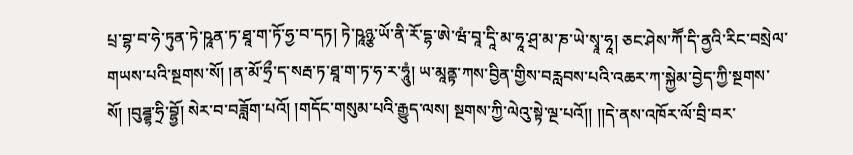པྲ་བྷ་བ་ཧེ་ཏུན་ཏེ་ཥཱན་ཏ་ཐཱ་ག་ཏོ་ཧྱ་བ་དཏ། ཏེ་ཥཱཉྩ་ཡོ་ནི་རོ་དྷ་ཨེ་ཝཾ་བཱ་དཱི་མ་ཧཱ་ཤྲ་མ་ཎ་ཡེ་སྭཱ་ཧཱ། ཅང་ཤེས་ཀཽ་དི་ནྱའི་རིང་བསྲེལ་གཡས་པའི་སྔགས་སོ། །ན་མོ་ཧྲྀ་ད་སརྦ་ཏ་ཐཱ་ག་ཏ་ཧ་ར་ཧཱུཾ། ཡ་མཱནྟ་ཀས་བྱིན་གྱིས་བརླབས་པའི་འཆར་ཀ་སྐྱེམ་བྱེད་ཀྱི་སྔགས་སོ། །བུཌྜྷ་ཧྲི་བྷྱོ། སེར་བ་བཟློག་པའོ། །གདོང་གསུམ་པའི་རྒྱུད་ལས། སྔགས་ཀྱི་ལེའུ་སྟེ་ལྔ་པའོ།། །།དེ་ནས་འཁོར་ལོ་བྲི་བར་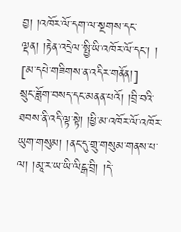བྱ། །འཁོར་ལོ་དག་ལ་སྔགས་དང་ལྡན། །རྟེན་འདྲེལ་སྤྱི་ཡི་འཁོར་ལོ་དང་། །
[མ་དཔེ་གཟིགས་ན་འདིར་གནོན།]
སྲུང་ཟློག་བསད་དང་མནན་པའོ། །བྲི་བའི་ཐབས་ནི་འདི་ལྟ་སྟེ། །ཕྱི་མ་འཁོར་ལོ་འཁོར་ཡུག་གསུམ། །ནང་དུ་གྲུ་གསུམ་གནས་པ་ལ། །མཱ་ར་ཡ་ཡི་ལིངྒ་བྲི། །དེ་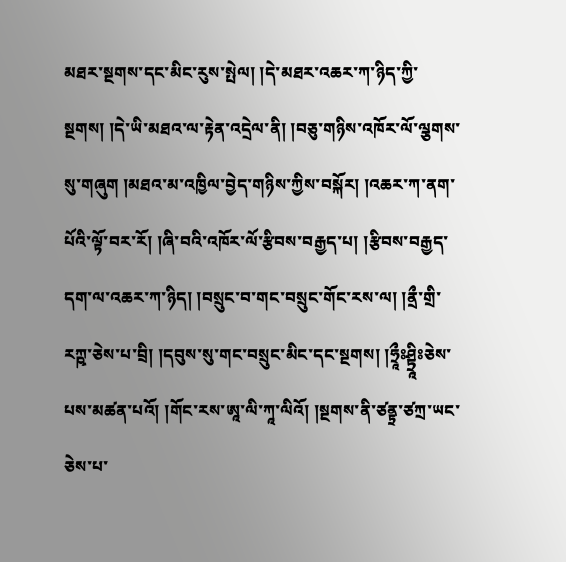མཐར་སྔགས་དང་མིང་རུས་སྤེལ། །དེ་མཐར་འཆར་ཀ་ཉིད་ཀྱི་སྔགས། །དེ་ཡི་མཐའ་ལ་རྟེན་འདྲེལ་ནི། །བཅུ་གཉིས་འཁོར་ལོ་ལྕགས་སུ་གཞུག །མཐའ་མ་འཁྱིལ་བྱེད་གཉིས་ཀྱིས་བསྐོར། །འཆར་ཀ་ནག་པོའི་ལྟོ་བར་རོ། །ཞི་བའི་འཁོར་ལོ་རྩིབས་བརྒྱད་པ། །རྩིབས་བརྒྱད་དག་ལ་འཆར་ཀ་ཉིད། །བསྲུང་བ་གང་བསྲུང་གོང་རས་ལ། །ནྲྀ་གྲི་རཀྵ་ཅེས་པ་བྲི། །དབུས་སུ་གང་བསྲུང་མིང་དང་སྔགས། །ཧྲཱྀཿཤྟྲཱིཿཅེས་པས་མཚན་པའོ། །གོང་རས་ཨཱ་ལི་ཀཱ་ལིའོ། །སྔགས་ནི་ཙནྟྲ་ཙཀྲ་ཡང་ཅེས་པ་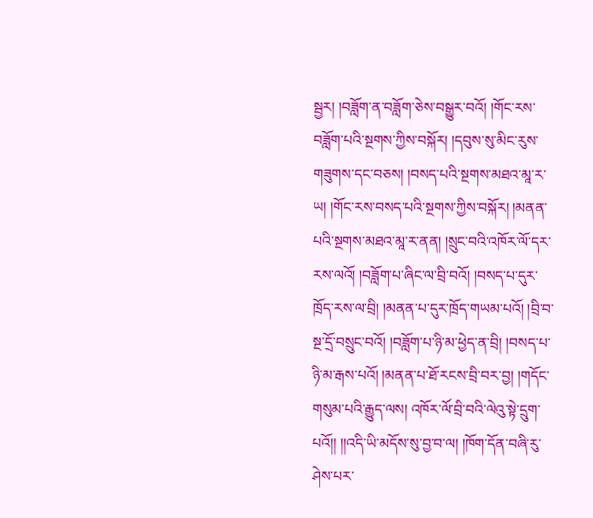སྦྱར། །བཟློག་ན་བཟློག་ཅེས་བསྒྱུར་བའོ། །གོང་རས་བཟློག་པའི་སྔགས་ཀྱིས་བསྐོར། །དབུས་སུ་མིང་རུས་གཟུགས་དང་བཅས། །བསད་པའི་སྔགས་མཐའ་མཱ་ར་ཡ། །གོང་རས་བསད་པའི་སྔགས་ཀྱིས་བསྐོར། །མནན་པའི་སྔགས་མཐའ་མཱ་ར་ནན། །སྲུང་བའི་འཁོར་ལོ་དར་རས་ལའོ། །བཟློག་པ་ཞིང་ལ་བྲི་བའོ། །བསད་པ་དུར་ཁྲོད་རས་ལ་བྲི། །མནན་པ་དུར་ཁྲོད་གཡམ་པའོ། །བྲི་བ་སྔ་དྲོ་བསྲུང་བའོ། །བཟློག་པ་ཉི་མ་ཕྱེད་ན་བྲི། །བསད་པ་ཉི་མ་རྒས་པའོ། །མནན་པ་ཐོ་རངས་བྲི་བར་བྱ། །གདོང་གསུམ་པའི་རྒྱུད་ལས། འཁོར་ལོ་བྲི་བའི་ལེའུ་སྟེ་དྲུག་པའོ།། །།འདི་ཡི་མདོས་སུ་བྱ་བ་ལ། །ཁོག་དོན་བཞི་རུ་ཤེས་པར་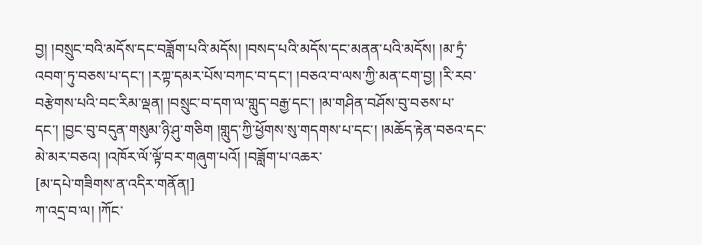བྱ། །བསྲུང་བའི་མདོས་དང་བཟློག་པའི་མདོས། །བསད་པའི་མདོས་དང་མནན་པའི་མདོས། །མ་ཏྲཾ་འབག་ཏུ་བཅས་པ་དང་། །རཀྟ་དམར་པོས་བཀང་བ་དང་། །བཅའ་བ་ལས་ཀྱི་མན་ངག་བྱ། །རི་རབ་བརྩེགས་པའི་བང་རིམ་ལྡན། །བསྲུང་བ་དག་ལ་གླུད་བརྒྱ་དང་། །མ་གཤིན་བཤོས་བུ་བཅས་པ་དང་། །བྱང་བུ་བདུན་གསུམ་ཉི་ཤུ་གཅིག །གླུད་ཀྱི་ཕྱོགས་སུ་གདགས་པ་དང་། །མཆོད་རྟེན་བཅའ་དང་མེ་མར་བཅའ། །འཁོར་ལོ་ལྟོ་བར་གཞུག་པའོ། །བཟློག་པ་འཆར་
[མ་དཔེ་གཟིགས་ན་འདིར་གནོན།]
ཀ་འདྲ་བ་ལ། །ཀོང་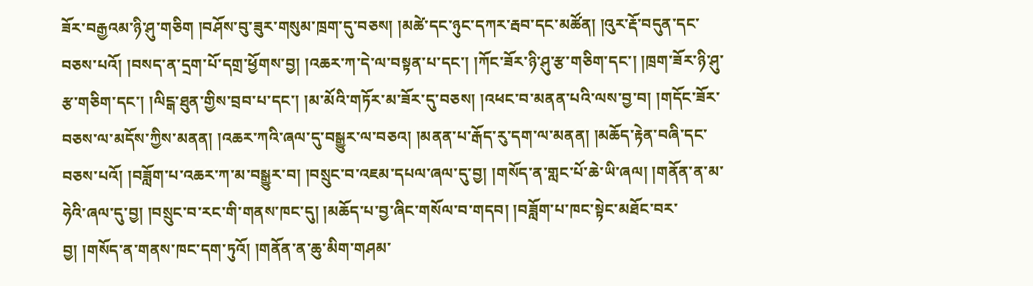ཟོར་བརྒྱའམ་ཉི་ཤུ་གཅིག །བཤོས་བུ་ཟུར་གསུམ་ཁྲག་དུ་བཅས། །མཚེ་དང་ཉུང་དཀར་རྦབ་དང་མཚོན། །འུར་རྡོ་བདུན་དང་བཅས་པའོ། །བསད་ན་དྲག་པོ་དགྲ་ཕྱོགས་བྱ། །འཆར་ཀ་དེ་ལ་བསྟན་པ་དང་། །ཀོང་ཟོར་ཉི་ཤུ་རྩ་གཅིག་དང་། །ཁྲག་ཟོར་ཉི་ཤུ་རྩ་གཅིག་དང་། །ལིངྒ་ཐུན་གྱིས་བྲབ་པ་དང་། །མ་མོའི་གཏོར་མ་ཟོར་དུ་བཅས། །འཕང་བ་མནན་པའི་ལས་བྱ་བ། །གདོང་ཟོར་བཅས་ལ་མདོས་ཀྱིས་མནན། །འཆར་ཀའི་ཞལ་དུ་བསྒྱུར་ལ་བཅའ། །མནན་པ་རྒོད་རུ་དག་ལ་མནན། །མཆོད་རྟེན་བཞི་དང་བཅས་པའོ། །བཟློག་པ་འཆར་ཀ་མ་བསྒྱུར་བ། །བསྲུང་བ་འཇམ་དཔལ་ཞལ་དུ་བྱ། །གསོད་ན་གླང་པོ་ཆེ་ཡི་ཞལ། །གནོན་ན་མ་ཧེའི་ཞལ་དུ་བྱ། །བསྲུང་བ་རང་གི་གནས་ཁང་དུ། །མཆོད་པ་བྱ་ཞིང་གསོལ་བ་གདབ། །བཟློག་པ་ཁང་སྟེང་མཐོང་བར་བྱ། །གསོད་ན་གནས་ཁང་དག་ཏུའོ། །གནོན་ན་ཆུ་མིག་གཤམ་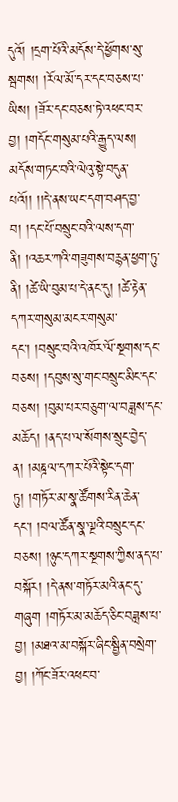དུའོ། །དྲག་པོའི་མདོས་དེ་ཕྱོགས་སུ་སྦགས། །རོལ་མོ་དར་དང་བཅས་པ་ཡིས། །ཟོར་དང་བཅས་ཏེ་འཕང་བར་བྱ། །གདོང་གསུམ་པའི་རྒྱུད་ལས། མདོས་གཏང་བའི་ལེའུ་སྟེ་བདུན་པའོ།། །།དེ་ནས་ཡང་དག་བཤད་བྱ་བ། །དང་པོ་བསྲུང་བའི་ལས་དག་ནི། །འཆར་ཀའི་གཟུགས་བརྙན་ཕྱག་ཏུ་ནི། །ཚེ་ཡི་བུམ་པ་དེ་ནང་དུ། །ཚེ་རྟེན་དཀར་གསུམ་མངར་གསུམ་དང་། །བསྲུང་བའི་འཁོར་ལོ་སྔགས་དང་བཅས། །དབུས་སུ་གང་བསྲུང་མིང་དང་བཅས། །བུམ་པར་བཅུག་ལ་བཟླས་དང་མཆོད། །ནད་པ་ལ་སོགས་སྲུང་བྱེད་ན། །མཎྜལ་དཀར་པོའི་སྟེང་དག་ཏུ། །གཏོར་མ་སྣ་ཚོགས་རིན་ཆེན་དང་། །བལ་ཚོན་སྣ་ལྔའི་བསྲུང་དང་བཅས། །ཉུང་དཀར་སྔགས་ཀྱིས་ནད་པ་བསྐོར། །དེ་ནས་གཏོར་མའི་ནང་དུ་གཞུག །གཏོར་མ་མཆོད་ཅིང་བཟླས་པ་བྱ། །མཐའ་མ་བསྐོར་ཞིང་སྦྱིན་བསྲེག་བྱ། །ཀོང་ཟོར་འཕང་བ་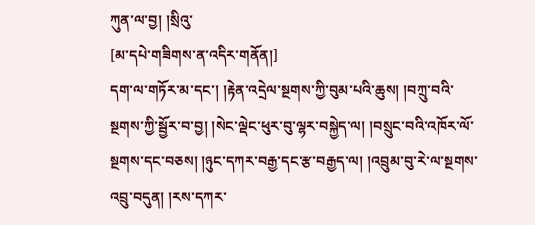ཀུན་ལ་བྱ། །སྲིའུ་
[མ་དཔེ་གཟིགས་ན་འདིར་གནོན།]
དག་ལ་གཏོར་མ་དང་། །རྟེན་འདྲེལ་སྔགས་ཀྱི་བུམ་པའི་ཆུས། །བཀྲུ་བའི་སྔགས་ཀྱི་སྦྱོར་བ་བྱ། །སེང་ལྡེང་ཕུར་བུ་ལྷར་བསྐྱེད་ལ། །བསྲུང་བའི་འཁོར་ལོ་སྔགས་དང་བཅས། །ཉུང་དཀར་བརྒྱ་དང་རྩ་བརྒྱད་ལ། །འབྲུམ་བུ་རེ་ལ་སྔགས་འབྲུ་བདུན། །རས་དཀར་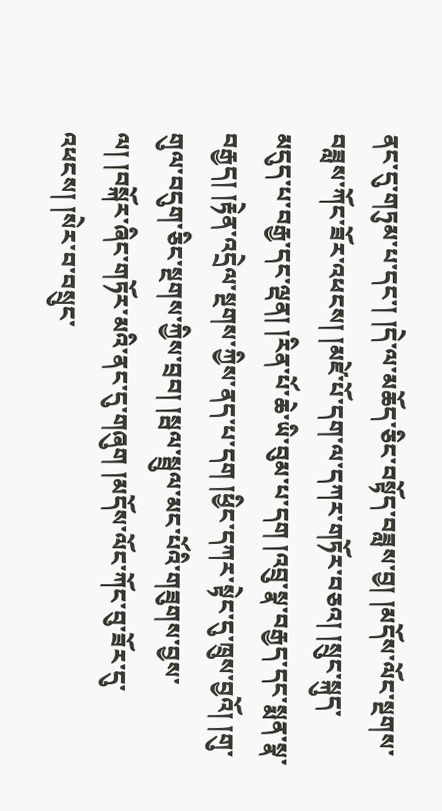ནང་དུ་གཏུམ་པ་དང་། །དེ་ལ་མཆོད་ཅིང་བསྟོད་བཟླས་བྱ། །མདོས་ལོང་སྔགས་བཟླས་ཀོང་ཟོར་འཕངས། །མཛེ་པོ་དག་ལ་དཀར་གཏོར་བཅའ། །སྲུང་སྐུད་མདུད་པ་བརྒྱ་དང་ལྡན། །རིན་པོ་ཆེ་ཡི་བུམ་པ་དག །འབྲུ་སྣ་བརྒྱད་དང་སྨན་སྣ་བརྒྱད། །རྟེན་འདྲེལ་སྔགས་ཀྱིས་ནད་པ་དག །ཕྱིང་དཀར་སྟེང་དུ་ཁྲུས་བྱའོ། །གུ་གུལ་བདུག་ཅིང་སྔགས་ཀྱིས་བྲབ། །སྦལ་སྦྲུལ་མང་པོའི་གཟུགས་བྱས་ལ། །བསྐོར་ཞིང་གཏོར་མའི་ནང་དུ་གཞུག །མདོས་ལོང་ཀོང་བུ་ཟོར་དུ་འཕངས། །སེར་བ་བསྲུང་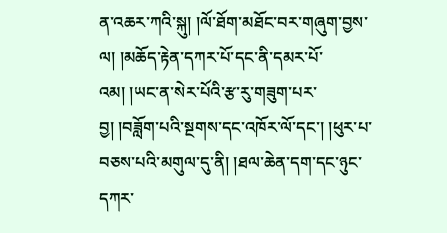ན་འཆར་ཀའི་སྐུ། །ལོ་ཐོག་མཐོང་བར་གཞུག་བྱས་ལ། །མཆོད་རྟེན་དཀར་པོ་དང་ནི་དམར་པོ་འམ། །ཡང་ན་སེར་པོའི་རྩ་རུ་གཟུག་པར་བྱ། །བཟློག་པའི་སྔགས་དང་འཁོར་ལོ་དང་། །ཕུར་པ་བཅས་པའི་མགུལ་དུ་ནི། །ཐལ་ཆེན་དག་དང་ཉུང་དཀར་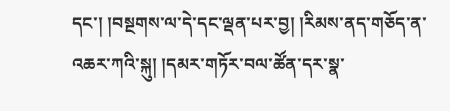དང་། །བསྔགས་ལ་དེ་དང་ལྡན་པར་བྱ། །རིམས་ནད་གཅོད་ན་འཆར་ཀའི་སྐུ། །དམར་གཏོར་བལ་ཚོན་དར་སྣ་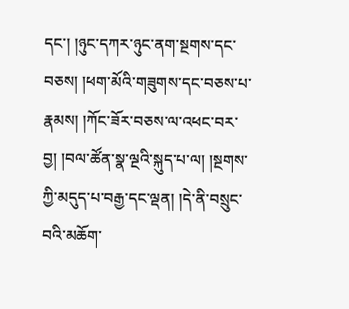དང་། །ཉུང་དཀར་ཉུང་ནག་སྔགས་དང་བཅས། །ཕག་མོའི་གཟུགས་དང་བཅས་པ་རྣམས། །ཀོང་ཟོར་བཅས་ལ་འཕང་བར་བྱ། །བལ་ཚོན་སྣ་ལྔའི་སྐུད་པ་ལ། །སྔགས་ཀྱི་མདུད་པ་བརྒྱ་དང་ལྡན། །དེ་ནི་བསྲུང་བའི་མཆོག་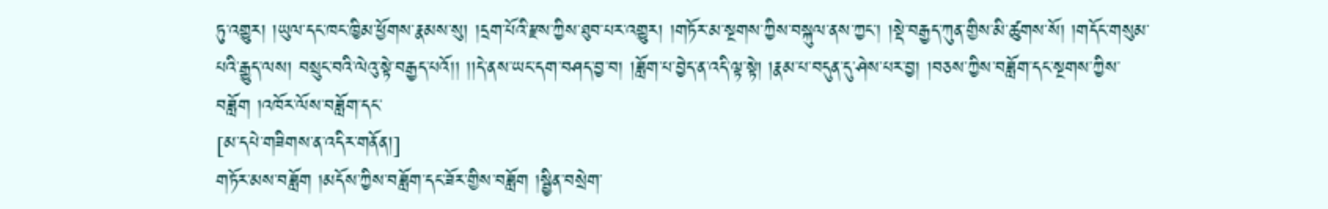ཏུ་འགྱུར། །ཡུལ་དང་ཁང་ཁྱིམ་ཕྱོགས་རྣམས་སུ། །དྲག་པོའི་རྫས་ཀྱིས་ཐུབ་པར་འགྱུར། །གཏོར་མ་སྔགས་ཀྱིས་བསྐུལ་ནས་ཀྱང་། །སྡེ་བརྒྱད་ཀུན་གྱིས་མི་ཚུགས་སོ། །གདོང་གསུམ་པའི་རྒྱུད་ལས། བསྲུང་བའི་ལེའུ་སྟེ་བརྒྱད་པའོ།། །།དེ་ནས་ཡང་དག་བཤད་བྱ་བ། །ཟློག་པ་བྱེད་ན་འདི་ལྟ་སྟེ། །རྣམ་པ་བདུན་དུ་ཤེས་པར་བྱ། །བཅས་ཀྱིས་བཟློག་དང་སྔགས་ཀྱིས་བཟློག །འཁོར་ལོས་བཟློག་དང་
[མ་དཔེ་གཟིགས་ན་འདིར་གནོན།]
གཏོར་མས་བཟློག །མདོས་ཀྱིས་བཟློག་དང་ཟོར་གྱིས་བཟློག །སྦྱིན་བསྲེག་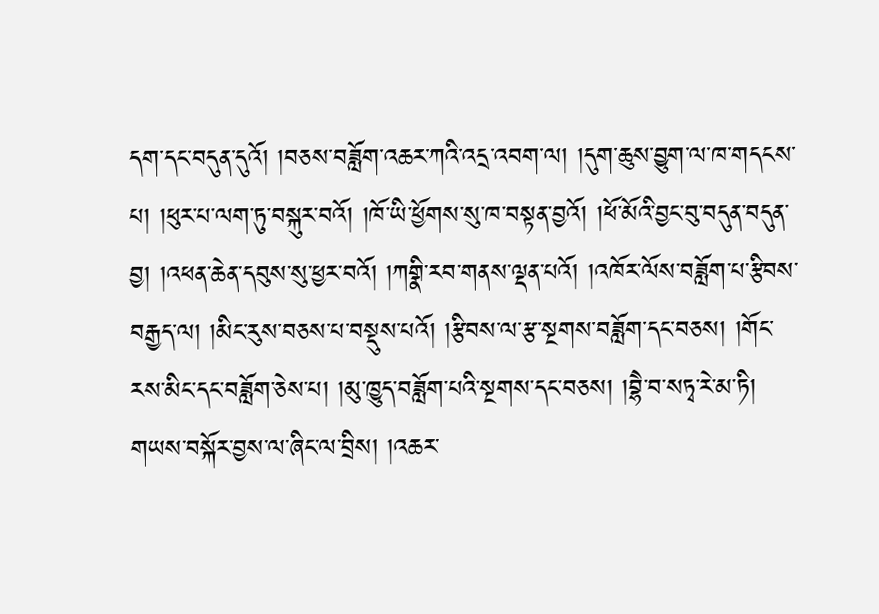དག་དང་བདུན་དུའོ། །བཅས་བཟློག་འཆར་ཀའི་འདྲ་འབག་ལ། །དུག་ཆུས་བྱུག་ལ་ཁ་གདངས་པ། །ཕུར་པ་ལག་ཏུ་བསྐུར་བའོ། །ཁོ་ཡི་ཕྱོགས་སུ་ཁ་བསྟན་བྱའོ། །ཕོ་མོའི་བྱང་བུ་བདུན་བདུན་བྱ། །འཕན་ཆེན་དབུས་སུ་ཕྱར་བའོ། །ཀགྣི་རབ་གནས་ལྡན་པའོ། །འཁོར་ལོས་བཟློག་པ་རྩིབས་བརྒྱད་ལ། །མིང་རུས་བཅས་པ་བསྡུས་པའོ། །རྩིབས་ལ་རྩ་སྔགས་བཟློག་དང་བཅས། །གོང་རས་མིང་དང་བཟློག་ཅེས་པ། །མུ་ཁྱུད་བཟློག་པའི་སྔགས་དང་བཅས། །བྷཻ་བ་སཏྭ་རེ་མ་ཏི། གཡས་བསྐོར་བྱས་ལ་ཞིང་ལ་བྲིས། །འཆར་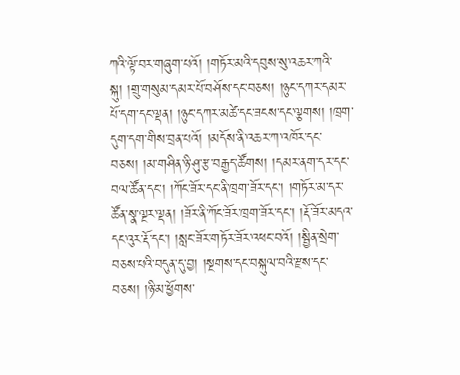ཀའི་ལྟོ་བར་གཞུག་པའོ། །གཏོར་མའི་དབུས་སུ་འཆར་ཀའི་སྐུ། །གྲུ་གསུམ་དམར་པོ་བཤོས་དང་བཅས། །ཉུང་དཀར་དམར་པོ་དག་དང་ལྡན། །ཉུང་དཀར་མཚེ་དང་ཟངས་དང་ལྕགས། །ཁྲག་དུག་དག་གིས་བྲན་པའོ། །མདོས་ནི་འཆར་ཀ་འཁོར་དང་བཅས། །མ་གཤིན་ཉི་ཤུ་རྩ་བརྒྱད་ཚོགས། །དམར་ནག་དར་དང་བལ་ཚོན་དང་། །ཀོང་ཟོར་དང་ནི་ཁྲག་ཟོར་དང་། །གཏོར་མ་དར་ཚོན་སྣ་ལྔར་ལྡན། །ཟོར་ནི་ཀོང་ཟོར་ཁྲག་ཟོར་དང་། །རྡོ་ཟོར་མདའ་དང་འུར་རྡོ་དང་། །སླང་ཟོར་གཏོར་ཟོར་འཕང་བའོ། །སྦྱིན་སྲེག་བཅས་པའི་བདུན་དུ་བྱ། །སྔགས་དང་བསྐུལ་བའི་རྫས་དང་བཅས། །ཉི་མ་ཕྱོགས་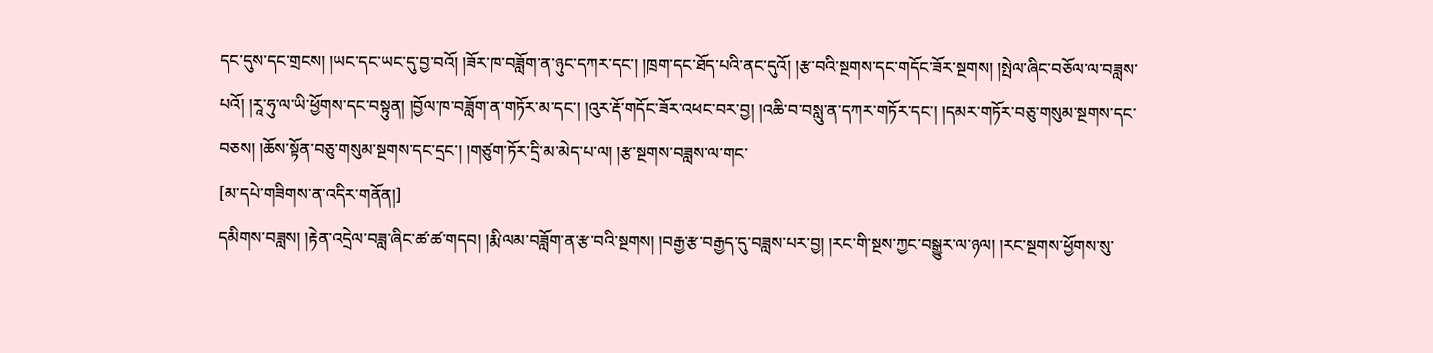དང་དུས་དང་གྲངས། །ཡང་དང་ཡང་དུ་བྱ་བའོ། །ཟོར་ཁ་བཟློག་ན་ཉུང་དཀར་དང་། །ཁྲག་དང་ཐོད་པའི་ནང་དུའོ། །རྩ་བའི་སྔགས་དང་གདོང་ཟོར་སྔགས། །སྤེལ་ཞིང་བཅོལ་ལ་བཟླས་པའོ། །རཱ་ཧུ་ལ་ཡི་ཕྱོགས་དང་བསྟུན། །བྱོལ་ཁ་བཟློག་ན་གཏོར་མ་དང་། །འུར་རྡོ་གདོང་ཟོར་འཕང་བར་བྱ། །འཆི་བ་བསླུ་ན་དཀར་གཏོར་དང་། །དམར་གཏོར་བཅུ་གསུམ་སྔགས་དང་བཅས། །ཆོས་སྟོན་བཅུ་གསུམ་སྔགས་དང་དྲང་། །གཙུག་ཏོར་དྲི་མ་མེད་པ་ལ། །རྩ་སྔགས་བཟླས་ལ་གང་
[མ་དཔེ་གཟིགས་ན་འདིར་གནོན།]
དམིགས་བཟླས། །རྟེན་འདྲེལ་བཟླ་ཞིང་ཚ་ཚ་གདབ། །རྨི་ལམ་བཟློག་ན་རྩ་བའི་སྔགས། །བརྒྱ་རྩ་བརྒྱད་དུ་བཟླས་པར་བྱ། །རང་གི་སྔས་ཀྱང་བསྒྱུར་ལ་ཉལ། །རང་སྔགས་ཕྱོགས་སུ་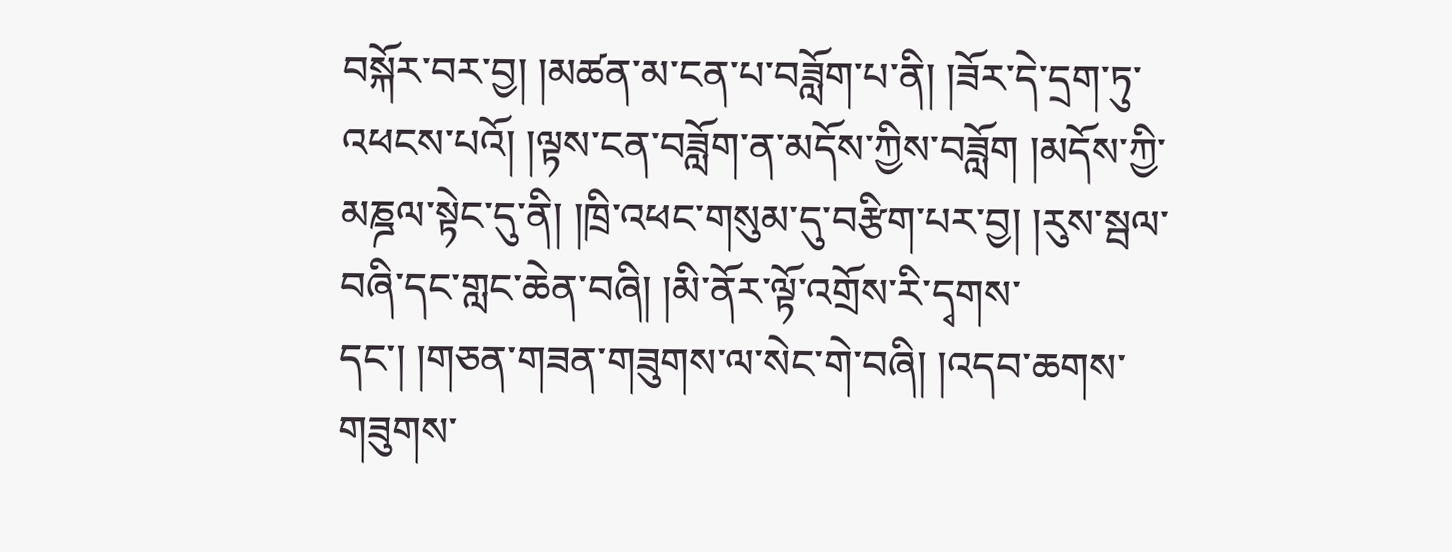བསྐོར་བར་བྱ། །མཚན་མ་ངན་པ་བཟློག་པ་ནི། །ཟོར་དེ་དྲག་ཏུ་འཕངས་པའོ། །ལྟས་ངན་བཟློག་ན་མདོས་ཀྱིས་བཟློག །མདོས་ཀྱི་མཎྜལ་སྟེང་དུ་ནི། །ཁྲི་འཕང་གསུམ་དུ་བརྩིག་པར་བྱ། །རུས་སྦལ་བཞི་དང་གླང་ཆེན་བཞི། །མི་ནོར་ལྟོ་འགྲོས་རི་དྭགས་དང་། །གཅན་གཟན་གཟུགས་ལ་སེང་གེ་བཞི། །འདབ་ཆགས་གཟུགས་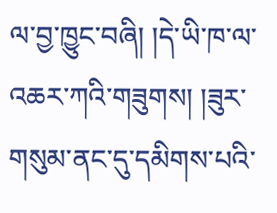ལ་བྱ་ཁྱུང་བཞི། །དེ་ཡི་ཁ་ལ་འཆར་ཀའི་གཟུགས། །ཟུར་གསུམ་ནང་དུ་དམིགས་པའི་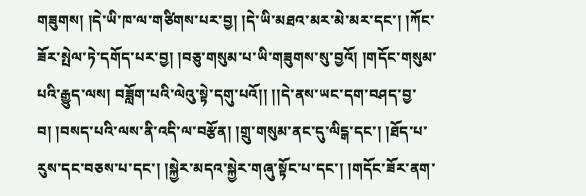གཟུགས། །དེ་ཡི་ཁ་ལ་གཙིགས་པར་བྱ། །དེ་ཡི་མཐའ་མར་མེ་མར་དང་། །ཀོང་ཟོར་སྤེལ་ཏེ་དགོད་པར་བྱ། །བཅུ་གསུམ་པ་ཡི་གཟུགས་སུ་བྱའོ། །གདོང་གསུམ་པའི་རྒྱུད་ལས། བཟློག་པའི་ལེའུ་སྟེ་དགུ་པའོ།། །།དེ་ནས་ཡང་དག་བཤད་བྱ་བ། །བསད་པའི་ལས་ནི་འདི་ལ་བརྩོན། །གྲུ་གསུམ་ནང་དུ་ལིངྒ་དང་། །ཐོད་པ་རུས་དང་བཅས་པ་དང་། །སྐྱེར་མདའ་སྐྱེར་གཞུ་སྟོང་པ་དང་། །གདོང་ཟོར་ནག་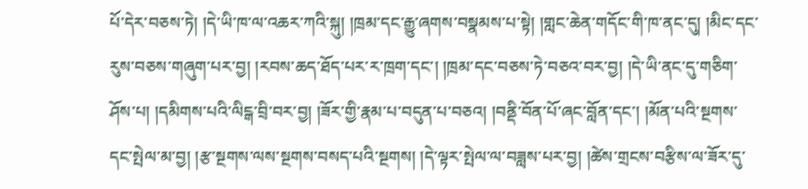པོ་དེར་བཅས་ཏེ། །དེ་ཡི་ཁ་ལ་འཆར་ཀའི་སྐུ། །ཁྲམ་དང་རྒྱུ་ཞགས་བསྣམས་པ་སྟེ། །གླང་ཆེན་གདོང་གི་ཁ་ནང་དུ། །མིང་དང་རུས་བཅས་གཞུག་པར་བྱ། །རབས་ཆད་ཐོད་པར་ར་ཁྲག་དང་། །ཁྲམ་དང་བཅས་ཏེ་བཅའ་བར་བྱ། །དེ་ཡི་ནང་དུ་གཅིག་ཤོས་པ། །དམིགས་པའི་ལིངྒ་བྲི་བར་བྱ། །ཟོར་གྱི་རྣམ་པ་བདུན་པ་བཅའ། །བནྡི་བོན་པོ་ཞང་བློན་དང་། །མོན་པའི་སྔགས་དང་སྤེལ་མ་བྱ། །རྩ་སྔགས་ལས་སྔགས་བསད་པའི་སྔགས། །དེ་ལྟར་སྤེལ་ལ་བཟླས་པར་བྱ། །ཚེས་གྲངས་བརྩིས་ལ་ཟོར་དུ་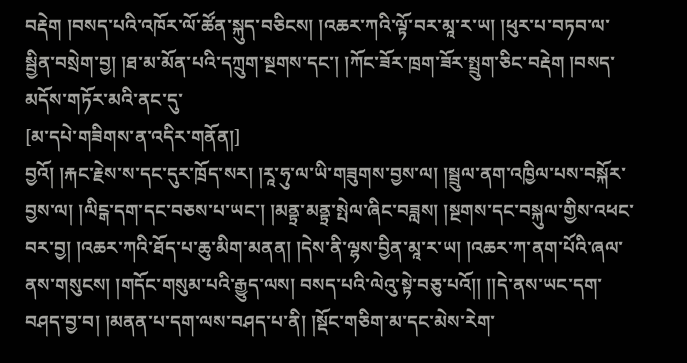བརྡེག །བསད་པའི་འཁོར་ལོ་ཚོན་སྐུད་བཅིངས། །འཆར་ཀའི་ལྟོ་བར་མཱ་ར་ཡ། །ཕུར་པ་བཏབ་ལ་སྦྱིན་བསྲེག་བྱ། །ཐ་མ་མོན་པའི་དཀྲུག་སྔགས་དང་། །ཀོང་ཟོར་ཁྲག་ཟོར་སྤྲུག་ཅིང་བརྡེག །བསད་མདོས་གཏོར་མའི་ནང་དུ་
[མ་དཔེ་གཟིགས་ན་འདིར་གནོན།]
བྱའོ། །རྐང་རྗེས་ས་དང་དུར་ཁྲོད་སར། །རཱ་ཧུ་ལ་ཡི་གཟུགས་བྱས་ལ། །སྦྲུལ་ནག་འཁྱིལ་པས་བསྐོར་བྱས་ལ། །ལིངྒ་དག་དང་བཅས་པ་ཡང་། །མནྟྲ་མནྟྲ་སྤེལ་ཞིང་བཟླས། །སྔགས་དང་བསྐུལ་གྱིས་འཕང་བར་བྱ། །འཆར་ཀའི་ཐོད་པ་ཆུ་མིག་མནན། །དེས་ནི་ལྷས་བྱིན་མཱ་ར་ཡ། །འཆར་ཀ་ནག་པོའི་ཞལ་ནས་གསུངས། །གདོང་གསུམ་པའི་རྒྱུད་ལས། བསད་པའི་ལེའུ་སྟེ་བཅུ་པའོ།། །།དེ་ནས་ཡང་དག་བཤད་བྱ་བ། །མནན་པ་དག་ལས་བཤད་པ་ནི། །སྡོང་གཅིག་མ་དང་མེས་རེག་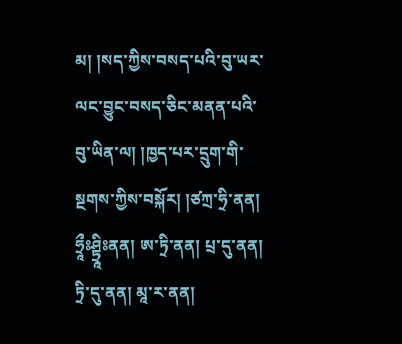མ། །སད་ཀྱིས་བསད་པའི་བུ་ཡར་ལང་བྱུང་བསད་ཅིང་མནན་པའི་བུ་ཡིན་ལ། །ཁྱད་པར་དྲུག་གི་སྔགས་ཀྱིས་བསྐོར། །ཙཀྲ་ཧྲི་ནན། ཧྲཱྀཿཤྟྲཱིཿནན། ཨ་ཏྲི་ནན། པྲ་དུ་ནན། ཏྲི་དུ་ནན། མཱ་ར་ནན།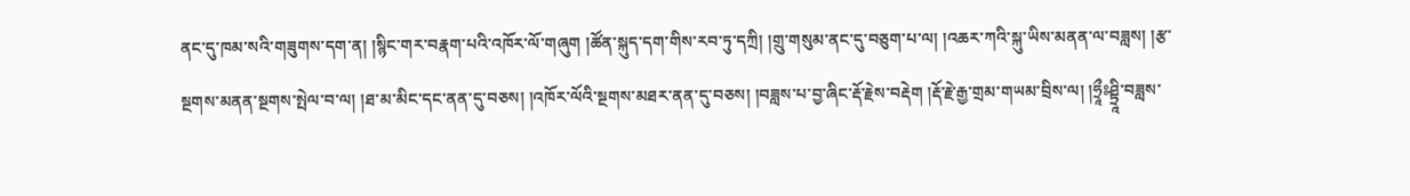ནང་དུ་ཁམ་སའི་གཟུགས་དག་ན། །སྙིང་གར་བརྣག་པའི་འཁོར་ལོ་གཞུག །ཚོན་སྐུད་དག་གིས་རབ་ཏུ་དཀྲི། །གྲུ་གསུམ་ནང་དུ་བཅུག་པ་ལ། །འཆར་ཀའི་སྐུ་ཡིས་མནན་ལ་བཟླས། །རྩ་སྔགས་མནན་སྔགས་སྤེལ་བ་ལ། །ཐ་མ་མིང་དང་ནན་དུ་བཅས། །འཁོར་ལོའི་སྔགས་མཐར་ནན་དུ་བཅས། །བཟླས་པ་བྱ་ཞིང་རྡོ་རྗེས་བརྡེག །རྡོ་རྗེ་རྒྱ་གྲམ་གཡམ་བྲིས་ལ། །ཧྲཱྀཿཤྟྲཱི་བཟླས་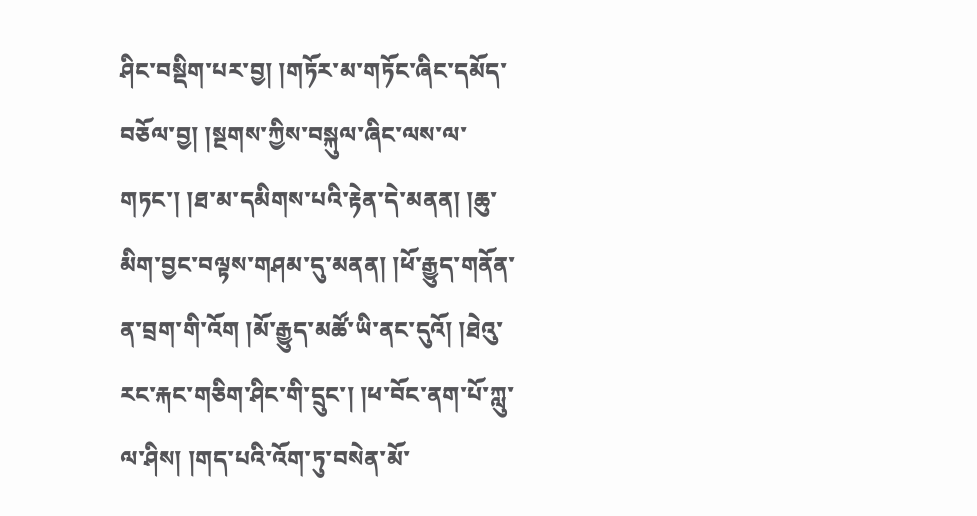ཤིང་བསྡིག་པར་བྱ། །གཏོར་མ་གཏོང་ཞིང་དམོད་བཅོལ་བྱ། །སྔགས་ཀྱིས་བསྐུལ་ཞིང་ལས་ལ་གཏང་། །ཐ་མ་དམིགས་པའི་རྟེན་དེ་མནན། །ཆུ་མིག་བྱང་བལྟས་གཤམ་དུ་མནན། །ཕོ་རྒྱུད་གནོན་ན་བྲག་གི་འོག །མོ་རྒྱུད་མཚོ་ཡི་ནང་དུའོ། །ཐེའུ་རང་རྐང་གཅིག་ཤིང་གི་དྲུང་། །ཕ་བོང་ནག་པོ་ཀླུ་ལ་ཤིས། །གད་པའི་འོག་ཏུ་བསེན་མོ་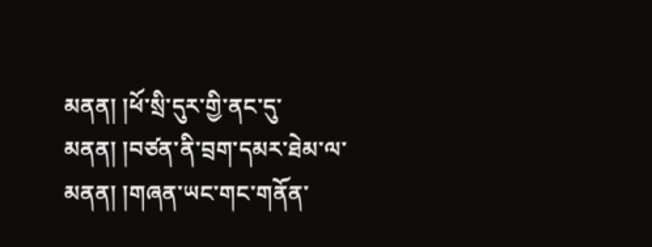མནན། །ཕོ་སྲི་དུར་གྱི་ནང་དུ་མནན། །བཙན་ནི་བྲག་དམར་ཐེམ་ལ་མནན། །གཞན་ཡང་གང་གནོན་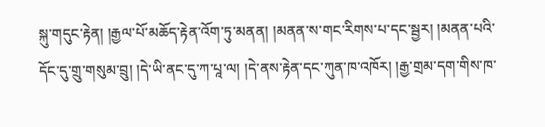སྐུ་གདུང་རྟེན། །རྒྱལ་པོ་མཆོད་རྟེན་འོག་ཏུ་མནན། །མནན་ས་གང་རིགས་པ་དང་སྦྱར། །མནན་པའི་དོང་དུ་གྲུ་གསུམ་བྲུ། །དེ་ཡི་ནང་དུ་ཀ་པཱ་ལ། །དེ་ནས་རྟེན་དང་ཀུན་ཁ་འཁོར། །རྒྱ་གྲམ་དག་གིས་ཁ་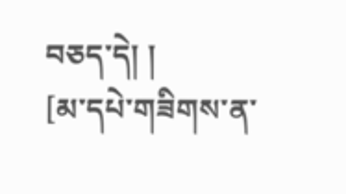བཅད་དེ། །
[མ་དཔེ་གཟིགས་ན་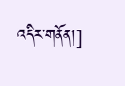འདིར་གནོན།]